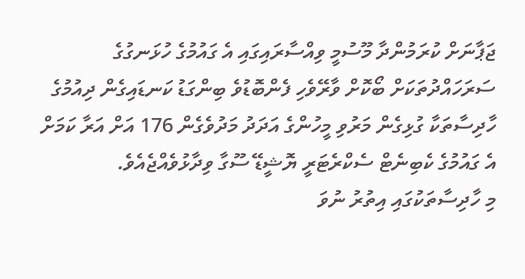ޖަޕާނަށް ކުރަމުންދާ މޫސުމީ ވިއްސާރައިގައި އެ ގައުމުގެ ހުޅަނގުގެ ސަރަހައްދުތަކަށް ބޯކޮށް ވާރޭވެހި ފެންބޮޑުވެ ބިންގަޑު ކަނޑައިގެން ދިއުމުގެ ހާދިސާތަކާ ގުޅިގެން މަރުވި މީހުންގެ އަދަދު މަދުވެގެން 176 އަށް އަރާ ކަމަށް އެ ގައުމުގެ ކެބިނެޓް ސެކްރެޓަރީ ޔޮޝީޑޭ ސޫގާ ވިދާޅުވެއްޖެއެވެ.
މި ހާދިސާތަކުގައި އިތުރު ނުވަ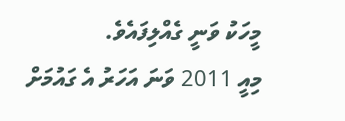މީހަކު ވަނީ ގެއްލިފައެވެ.
މިއީ 2011 ވަނަ އަހަރު އެ ގައުމަށް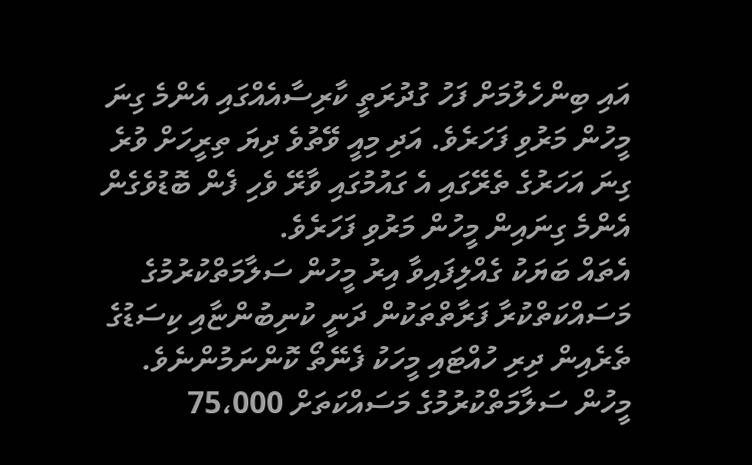އައި ބިންހެލުމަށް ފަހު ގުދުރަތީ ކާރިސާއެއްގައި އެންމެ ގިނަ މީހުން މަރުވި ފަހަރެވެ. އަދި މިއީ ވޭތުވެ ދިޔަ ތިރީހަށް ވުރެ ގިނަ އަހަރުގެ ތެރޭގައި އެ ގައުމުގައި ވާރޭ ވެހި ފެން ބޮޑުވެގެން އެންމެ ގިނައިން މީހުން މަރުވި ފަހަރެވެ.
އެތައް ބަޔަކު ގެއްލިފައިވާ އިރު މީހުން ސަލާމަތްކުރުމުގެ މަސައްކަތްކުރާ ފަރާތްތަކުން ދަނީ ކުނިބުންޏާއި ކިސަޑުގެ ތެރެއިން ދިރި ހުއްޓައި މީހަކު ފެނޭތޯ ކޮންނަމުންނެވެ.
މީހުން ސަލާމަތްކުރުމުގެ މަސައްކަތަށް 75،000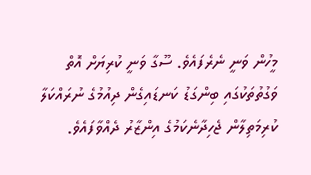މީހުން ވަނީ ނެރެފައެވެ. ސޫގާ ވަނީ ކުރިޔަށް އޮތް ވަގުތުތަކުގައި ބިންގަޑު ކަނޑައިގެން ދިއުމުގެ ނުރައްކަލާ ކުރިމަތިލާން ޖެހިދާނެކަމުގެ އިންޒާރު ދެއްވާފައެވެ.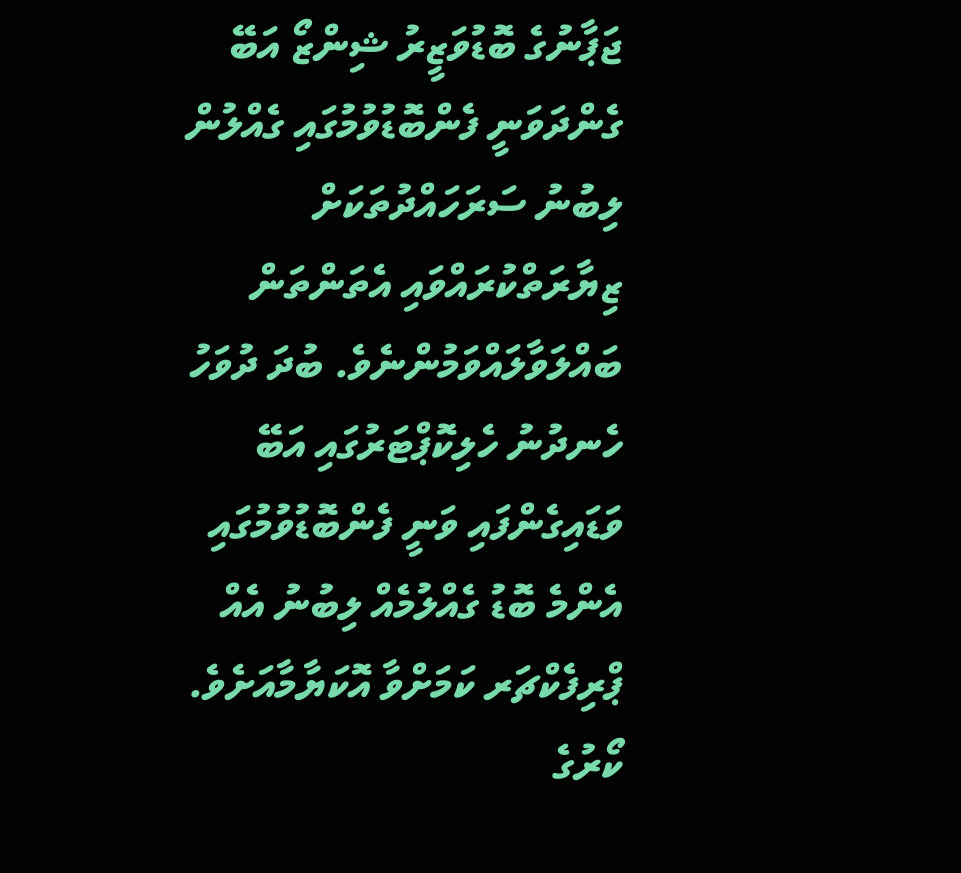ޖަޕާނުގެ ބޮޑުވަޒީރު ޝިންޒޯ އަބޭ ގެންދަވަނީ ފެންބޮޑުވުމުގައި ގެއްލުން ލިބުނު ސަރަހައްދުތަކަށް ޒިޔާރަތްކުރައްވައި އެތަންތަން ބައްލަވާލައްވަމުންނެވެ. ބުދަ ދުވަހު ހެނދުނު ހެލިކޮޕްޓަރުގައި އަބޭ ވަޑައިގެންފައި ވަނީ ފެންބޮޑުވުމުގައި އެންމެ ބޮޑު ގެއްލުމެއް ލިބުނު އެއް ޕްރިފެކްޗަރ ކަމަށްވާ އޮކަޔާމާއަށެވެ.
ކޯރުގެ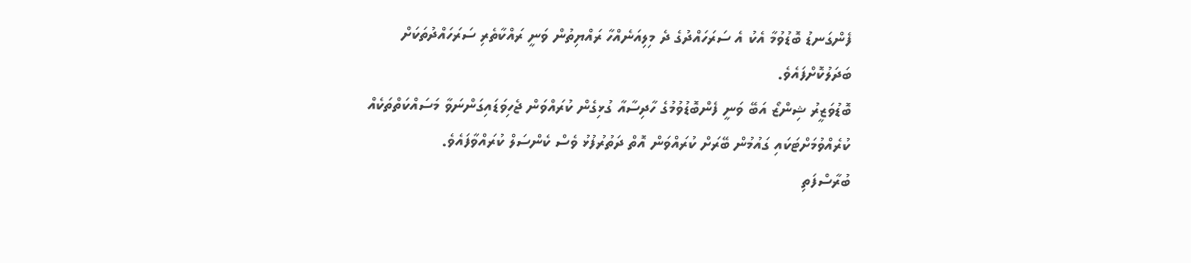ފެންގަނޑު ބޮޑުވުމާ އެކު އެ ސަރަހައްދުގެ ދެ މިލިއަނެއްހާ ރައްޔިތުން ވަނީ ރައްކާތެރި ސަރަހައްދުތަކަށް ބަދަލުކޮށްފައެވެ.
ބޮޑުވަޒީރު ޝިންޒޯ އަބޭ ވަނީ ފެންބޮޑުވުމުގެ ހާދިސާއާ ގުޅިގެން ކުރައްވަން ޖެހިވަޑައިގަންނަވާ މަސައްކަތްތަކެއް ކުރެއްވުމަށްޓަކައި ގައުމުން ބޭރަށް ކުރައްވަން އޮތް ދަތުރުފުޅު ވެސް ކެންސަލް ކުރައްވާފައެވެ.
ބުރާސްފަތި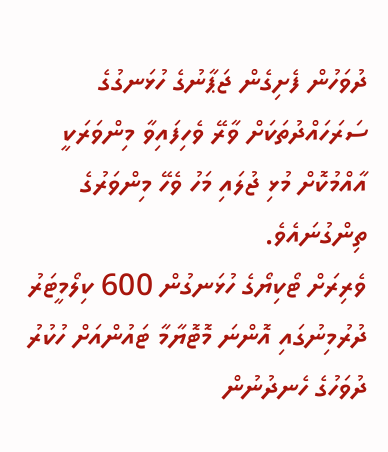ދުވަހުން ފެށިގެން ޖަޕާނުގެ ހުޅަނގުގެ ސަރަހައްދުތަކަށް ވާރޭ ވެހިފައިވާ މިންވަރަކީ އާއްމުކޮށް މުޅި ޖުލައި މަހު ވެހޭ މިންވަރުގެ ތިންގުނައެވެ.
ވެރިރަށް ޓޯކިޔޯގެ ހުޅަނގުން 600 ކިލޯމީޓަރު ދުރުމިނުގައި އޮންނަ މޮޓޮޔާމާ ޓައުންއަށް ހުކުރު ދުވަހުގެ ހެނދުނުން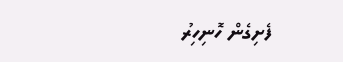ފެށިގެން ހޮނިހިރު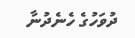ދުވަހުގެ ހެނެދުނާ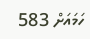ހަމައަށް 583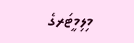މިލިމީޓަރގެ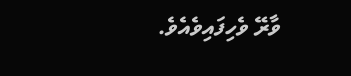ވާރޭ ވެހިފައިވެއެވެ.